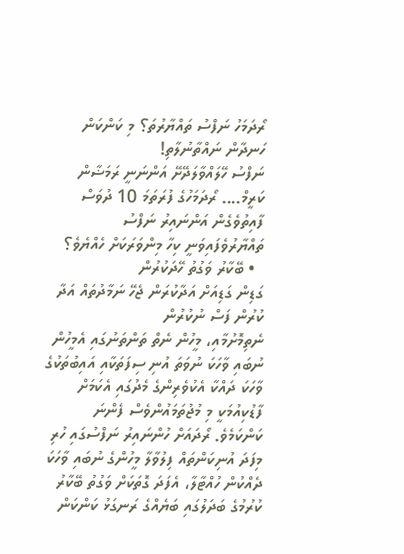ރޯދަމަހު ނަފްސު ތައްޔާރުތަ؟ މި ކަންކަން ހަނދާން ނައްތާނުލާތި!
ނަފްސު ހޭލައްވާލަދޭށޭ އަންނަނީ ރަމަޟާން ކަރީމް.... ރޯދަމަހުގެ ފުރަތަމަ 10 ދުވަސް ފާއިތުވެގެން އަންނައިރު ނަފްސު ތައްޔާރުވެފައިވަނީ ކިހާ މިންވަރަކަށް ހެއްޔެވެ؟
  • ބޭކާރު ވަގުތު ހޭދަކުރުން
ގަޑިން ގަޑިއަށް އަދާކުރަން ޖެހޭ ނަމާދުތައް އަދާ ކުރުން ފަސް ނުކުރުން
ނެތިމޮށުމާއި، މީހުން ނެތް ތަންތަނުގައި އެމީހުން ނުބައި ވާހަކަ ނުވަތަ އުނި ސިފަތަކާއި އައިބުތަކުގެ ވާހަކަ ދައްކާ އެކުވެރިންގެ މެދުގައި އެކަމަށް ފާޑުކިއުމަކީ މި މުޖުތަމައުންވެސް ފެންނަ ކަންކަމެވެ. ރޯދައަށް ހުންނައިރު ނަފްސުގައި ހުރި މިފަދަ އުނިކަންތައް ފިލުވާލާ މީހުންގެ ނުބައި ވާހަކަ ދެއްކުން ހުއްޓާލާ، އެފަދަ ގޮތަކަށް ވަގުތު ބޭކާރު ކުރުމުގެ ބަދަލުގައި ބަޔެއްގެ ރަނގަޅު ކަންކަން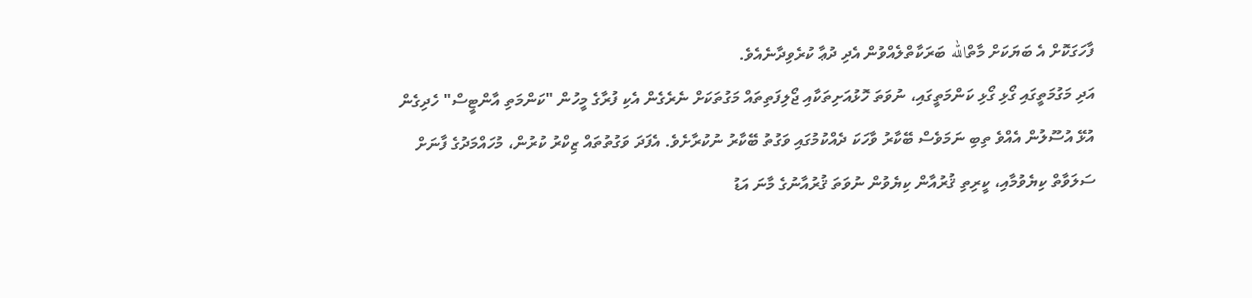ފާހަގަކޮށް އެ ބަޔަކަށް މާތްالله ބަރަކާތްލެއްވުން އެދި ދުޢާ ކުރެވިދާނެއެވެ.
އަދި މަގުމަތީގައި ގޯޅި ގޯޅި ކަންމަތީގައި، ނުވަތަ ހޮޅުއަށިތަކާއި ޖޯލިފަތިތައް މަގުތަކަށް ނެރެގެން އެކި ފުރާގެ މީހުން "ކަންމަތި އާންޓީސް" ހެދިގެން އުޅޭ އުސޫލުން އެއްވެ ތިބި ނަމަވެސް ބޭކާރު ވާހަކަ ދެއްކުމުގައި ވަގުތު ބޭކާރު ނުކުރާށެވެ. އެފަދަ ވަގުތުތައް ޒިކްރު ކުރުން، މުހައްމަދުގެ ފާނަށް ސަލަވާތް ކިޔެވުމާއި، ކީރިތި ޤުރުއާން ކިޔެވުން ނުވަތަ ޤުރުއާނުގެ މާނަ އަޑު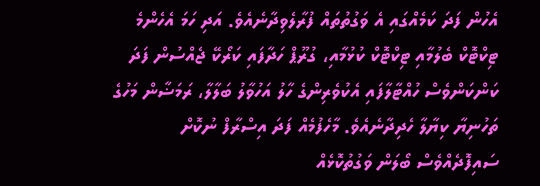އެހުން ފަދަ ކަމެއްގައި އެ ވަގުތުތައް ފުރާލެވިދާނެއެވެ. އަދި ހަމަ އެހެންމެ ޓިކްޓޮކް ބެލުމާއި ޓިކްޓޮކް ކުޅުމާއި، ގުރޫޕް ހަދާފައި ކަރޯކޭ ޖެއްސުން ފަދަ ކަންކަންވެސް ހުއްޓާލާފައި އެކުވެރިންގެ ހާލު އަހުވާލު ބަލާލާ، ރަމަޟާން މަހުގެ ތަހުނިޔާ ކިޔާލާ ހެދިދާނެއެވެ. މާހެފުމެއް ފަދަ އިސްރާފް ނުކޮށް ސައިފޮދެއްވެސް ބޯލަން ވަގުތުކޮޅެއް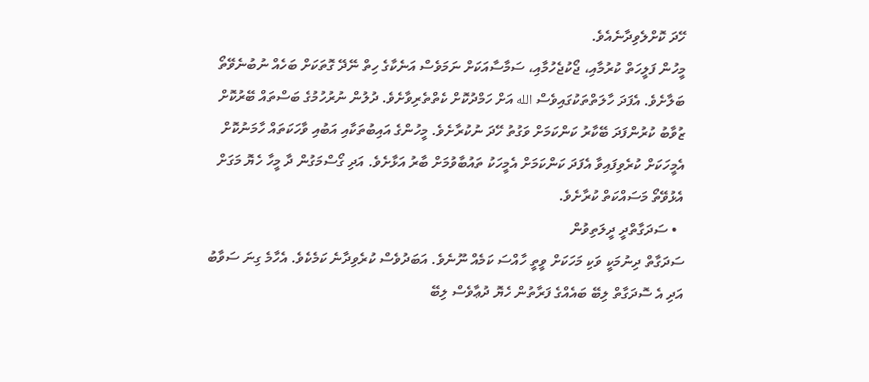ހޭދަ ކޮށްލެވިދާނެއެވެ.
މީހުން ފަލީހަތް ކުރުމާއި، ޖޯކުޖެހުމާއި، ސަމާސާއަކަށް ނަމަވެސް އަނެކާގެ ހިތް ނޭދޭ ގޮތަކަށް ބަހެއް ނުބުނެވޭތޯ ބަލާށެވެ. އެފަދަ ހާލަތްތަކުގައިވެސް الله އަށް ހަމްދުކޮށް ކެތްތެރިވާށެވެ. ދުލުން ނުރުހުމުގެ ބަސްތައް ބޭރުކޮށް ޒުވާބު ކުރުންފަދަ ބޭކާރު ކަންކަމަށް ވަގުތު ހޭދަ ނުކުރާށެވެ. މީހުންގެ އައިބުތަކާއި އަބުއި ވާހަކަތައް ހާމަނުކޮށް އެމީހަކަށް ކުރެވިފައިވާ އެފަދަ ކަންކަމަށް އެމީހަކު ތައުބާވުމަށް ބާރު އަޅާށެވެ. އަދި ގޯސްމަގުން ދާ މީހާ ހެޔޮ މަގަށް އެޅުވޭތޯ މަސައްކަތް ކުރާށެވެ.
  • ސަދަގާތްދީ ދީލަތިވުން
ސަދަގާތް ދިނުމަކީ ވަކި މަހަކަށް ވީތީ ހާއްސަ ކަމެއް ނޫނެވެ. އަބަދުވެސް ކުރެވިދާނެ ކަމެކެވެ. އެހާމެ ގިނަ ސަވާބު އަދި އެ ސޮދަގާތް ލިބޭ ބައެއްގެ ފަރާތުން ހެޔޮ ދުޢާވެސް ލިބޭ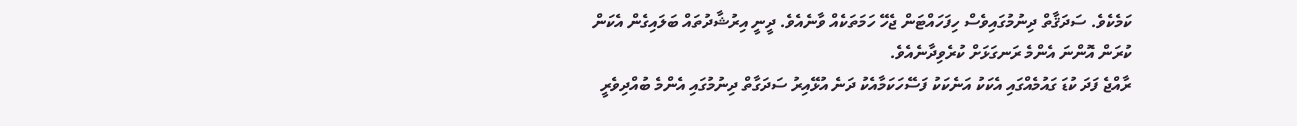ކަމެކެވެ. ސަދަޤާތް ދިނުމުގައިވެސް ހިފަހައްޓަން ޖެހޭ ހަމަތަކެއް ވާނެއެވެ. ދީނީ އިރުޝާދުތައް ބަލައިގެން އެކަން ކުރަން އޮންނަ އެންމެ ރަނގަޅަށް ކުރެވިދާނެއެވެ.
ރާއްޖެ ފަދަ ކުޑަ ގައުމެއްގައި އެކަކު އަނެކަކު ފަސޭހަކަމާއެކު ދަނެ އުޅޭއިރު ސަދަގާތް ދިނުމުގައި އެންމެ ބުއްދިވެރީ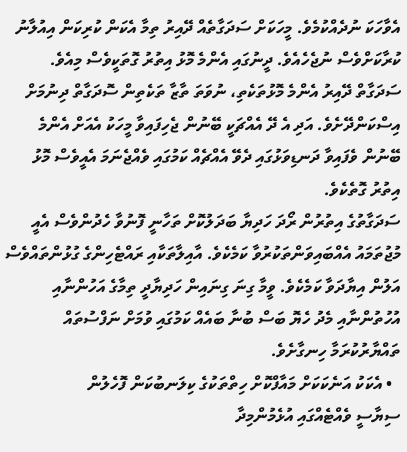އެވާހަކަ ނުދެއްކުމެވެ. މީހަކަށް ސަދަގާތެއް ދޭއިރު ތިމާ އެކަން ކުރިކަން އިއުލާނު ކުރާކަށްވެސް ނުޖެހެއެވެ. ދީނުގައި އެންމެ މޮޅު އިތުރު ގޮތަކީވެސް މިއެވެ. ސަދަގާތް ދޭއިރު އެންމެ މޮޅުތަކެތި، ނުވަތަ ތާޒާ ތަކެތިން ސޮދަގާތް ދިނުމަށް އިސްކަންދޭށެވެ. އަދި އެ ދޭ އެއްޗަކީ ބޭނުން ޖެހިފައިވާ މީހަކު އެއަށް އެންމެ ބޭނުން ވެފައިވާ ދަނޑިވަޅުގައި ދެވޭ އެއްޗެއް ކަމުގައި ވެއްޖެނަމަ އެއީވެސް މޮޅު އިތުރު ގޮތެކެވެ.
ސަދަގާތުގެ އިތުރުން ރޯދަ ހަދިޔާ ބަދަލުކޮށް ތަހާނީ ފޮނުވާ ހެދުންވެސް އެއީ މުޖުތަމައު އެއްބައިވަންތަކުރުވާ ކަމެކެވެ. އާއިލާތަކާއި ރައްޓެހިންގެ ގުޅުންތައްވެސް އަލުން އިޔާދަވާ ކަމެކެވެ. ވީމާ ގިނަ ގިނައިން ހަދިޔާދީ ތިމާގެ އަހުންނާއި އުހުތުންނާއި މެދު ހެޔޮ ބަސް ބުނާ ބައެއް ކަމުގައި ވުމަށް ނަފްސުތައް ތައްޔާރުކުރަމާ ހިނގާށެވެ.
  • އެކަކު އަނެކަކަށް މައާފްކޮށް ހިތްތަކުގެ ކިލަނބުކަން ފޮހެލުން
ސިޔާސީ ވެއްޓެއްގައި އުޅެމުންމިދާ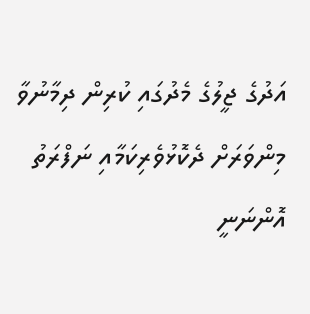އަދުގެ ޖީލުގެ މެދުގައި ކުރިން ދިމާނުވާ މިންވަރަށް ދެކޮޅުވެރިކަމާއި ނަފްރަތު އޮންނަނީ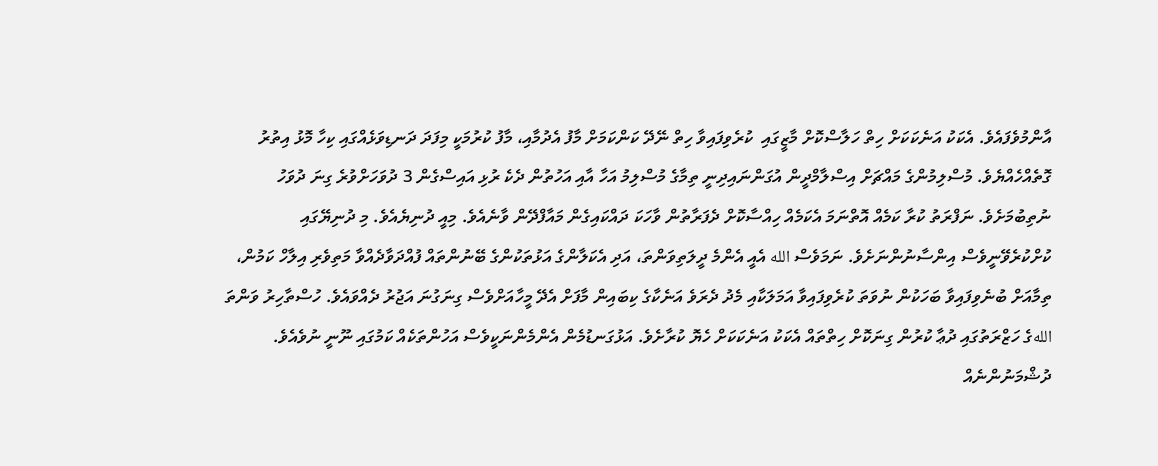އާންމުވެފައެވެ. އެކަކު އަނެކަކަށް ހިތް ހަލާސްކޮށް މާޒީގައި  ކުރެވިފައިވާ ހިތް ނޭދޭ ކަންކަމަށް މާފު އެދުމާއި، މާފު ކުރުމަކީ މިފަދަ ދަނޑިވަޅެއްގައި ކިހާ މޮޅު އިތުރު ގޮތެއްހެއްޔެވެ. މުސްލިމުންގެ މައްޗަށް އިސްލާމްދީން އުގަންނައިދިނީ ތިމާގެ މުސްލިމު އަހާ އާއި އަހުތުން ދެކެ ރުޅި އައިސްގެން 3 ދުވަހަށްވުރެ ގިނަ ދުވަހު ނުތިބުމަށެވެ. ނަފްރަތު ކުރާ ކަމެއް އޮތްނަމަ އެކަމެއް ހިއްސާކޮށް ދެފަރާތުން ވާހަކަ ދައްކައިގެން މައާފްދޭން ވާނެއެވެ. މިއީ ދުނިޔެއެވެ. މި ދުނިޔޭގައި ކުށްކުރެވޭނީވެސް އިންސާނުންނަށެވެ. ނަމަވެސް الله އެއީ އެންމެ ދީލަތިވަންތަ، އަދި އެކަލާންގެ އަޅުތަކުންގެ ބޭނުންތައް ފުއްދަވާދެއްވާ މަތިވެރި އިލާހް ކަމުން، ތިމާއަށް ބުނެވިފައިވާ ބަހަކުން ނުވަތަ ކުރެވިފައިވާ އަމަލަކާއި މެދު ދެރަވެ އަނެކާގެ ކިބައިން މާފަށް އެދޭ މީހާއަށްވެސް ގިނަގުނަ އަޖުރު ދެއްވައެވެ. ހުސްތާހިރު ވަންތަ اللهގެ ހަޒްރަތުގައި ދުޢާ ކުރުން ގިނަކޮށް ހިތްތައް އެކަކު އަނެކަކަށް ހެޔޮ ކުރާށެވެ. އަޅުގަނޑުމެން އެންމެންނަކީވެސް އަހުންތަކެއް ކަމުގައި ނޫނީ ނުވެއެވެ. ދުޝްމަނުންނެއް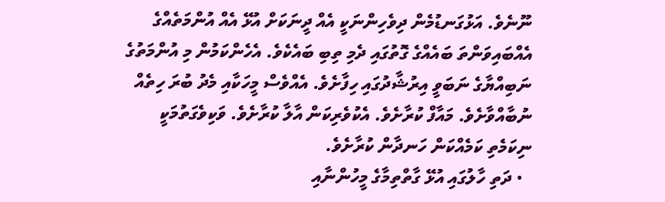ނޫނެވެ. އަޅުގަނޑުމެން ދިވެހިންނަކީ އެއް ދީނަކަށް އުޅޭ އެއް އުންމަތެއްގެ އެއްބައިވަންތަ ބައެއްގެ ގޮތުގައި ދެމި ތިބި ބައެކެވެ. އެހެންކަމުން މި އުންމަތުގެ ނަބިއްޔާގެ ނަބަވީ އިރުޝާދުގައި ހިފާށެވެ. އެއްވެސް މީހަކާއި މެދު ބުރަ ހިތެއް ނުބާއްވާށެވެ. މައާފް ކުރާށެވެ. އެކުވެރިކަން އާލާ ކުރާށެވެ. ވަކިވެގަތުމަކީ ނިކަމެތި ކަމެއްކަން ހަނދާން ކުރާށެވެ.
  • ދަތި ހާލުގައި އުޅޭ ގާތްތިމާގެ މީހުންނާއި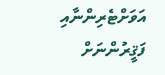އަވަށްޓެރިންނާއި ފަޤީރުންނަށް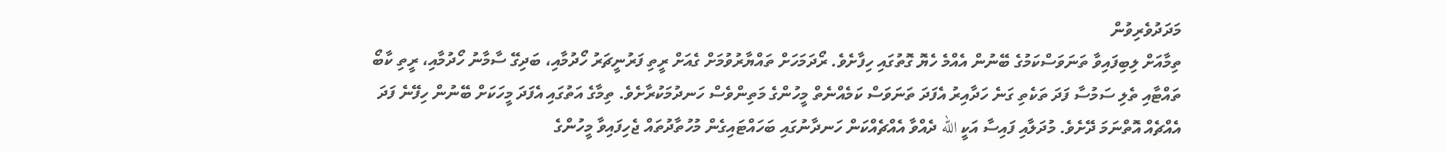މަދަދުވެރިވުން
ތިމާއަށް ލިބިފައިވާ ތަނަވަސްކަމުގެ ބޭނުން އެއްމެ ހެޔޮ ގޮތުގައި ހިފާށެވެ. ރޯދަމަހަށް ތައްޔާރުވުމަށް ގެއަށް ރީތި ފަރުނީޗަރު ހޯދުމާއި، ބަދިގޭ ސާމާނު ހޯދުމާއި، ރީތި ކާބޯ ތައްޓާއި ތެލި ސަމުސާ ފަދަ ތަކެތި ގަނެ ހަދާއިރު އެފަދަ ތަނަވަސް ކަމެއްނެތް މީހުންގެ މަތިންވެސް ހަނދުމަކުރާށެވެ. ތިމާގެ އަތުގައި އެފަދަ މީހަކަށް ބޭނުން ހިފޭނެ ފަދަ އެއްޗެއް އޮތްނަމަ ދޭށެވެ. މުދަލާއި ފައިސާ އަކީ الله ދެއްވާ އެއްޗެއްކަން ހަނދާނުގައި ބަހައްޓައިގެން މުހުތާދުތައް ޖެހިފައިވާ މީހުންގެ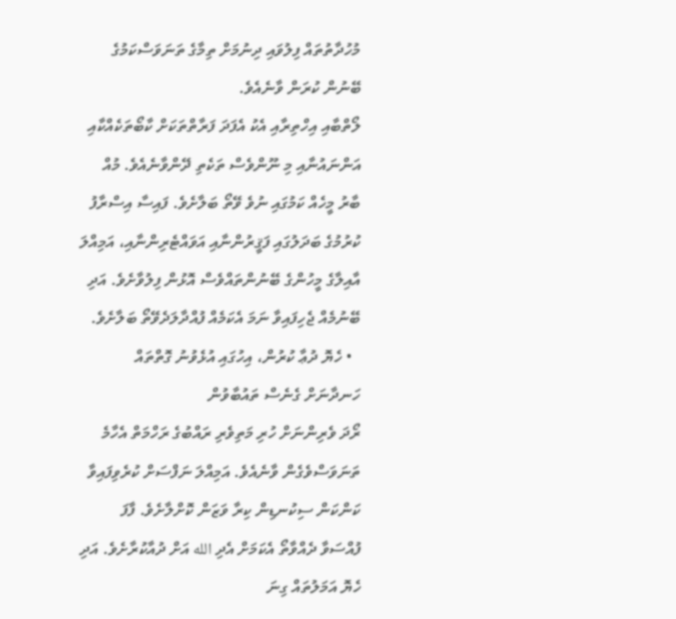މުހުދާތުތައް ފިލުވައި ދިނުމަށް ތިމާގެ ތަނަވަސްކަމުގެ ބޭނުން ކުރަން ވާނެއެވެ.
ލޯތްބާއި އިހްތިރާއި އެކު އެފަދަ ފަރާތްތަކަށް ކާބޯތަކެއްކާއި އަންނައުނާއި މި ނޫންވެސް ތަކެތި ދޭންވާނެއެވެ. މުއް ބާރު މީހެއް ކަމުގައި ނުވެ ވޭތޯ ބަލާށެވެ. ފައިސާ އިސްރާފު ކުރުމުގެ ބަދަލުގައި ފަޤީރުންނާއި އަވައްޓެރިންނާއި، އަމިއްލަ އާއިލާގެ މީހުންގެ ބޭނުންތައްވެސް އޮޅުން ފިލުވާށެވެ. އަދި ބޭނުމެއް ޖެހިފައިވާ ނަމަ އެކަމެއް ފުއްދާލަދެވޭތޯ ބަލާށެވެ.
  • ހެޔޮ ދުޢާ ކުރުން، އިހުގައި އުޅެވުނު ގޮތްތައް ހަނދާނަށް ގެނެސް ތައުބާވުން
ރޯދަ ވެރިންނަށް ހުރި މަތިވެރި ރައްބުގެ ރަހްމަތް އެހާމެ ތަނަވަސްވެގެން ވާނެއެވެ. އަމިއްލަ ނަފްސަށް ކުރެވިފައިވާ ކަންކަން ސިކުނޑިން ކިރާ ވަޒަން ކޮށްލާށެވެ. ފާފަ ފުއްސަވާ ދެއްވާތޯ އެކަމަށް އެދި الله އަށް ދުއާކުރާށެވެ. އަދި ހެޔޮ އަމަލުތައް ގިނަ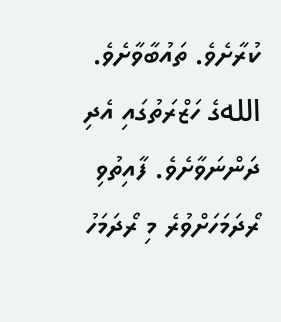ކުރާށެވެ. ތައުބާވާށެވެ. اللهގެ ހަޒްރަތުގައި އެދި ދަންނަވާށެވެ. ފާއިތުވި ރޯދަމަހަށްވުރެ މި ރޯދަމަހު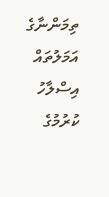ތިމަންނާގެ އަމަލުތައް އިސްލާހު ކުރުމުގެ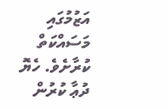އަޒުމުގައި މަސައްކަތް ކުރާށެވެ. ހެޔޮ ދުޢާ ކުރުން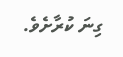ގިނަ ކުރާށެވެ.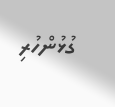ގުޅުންހުރި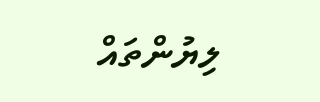ލިޔުންތައް